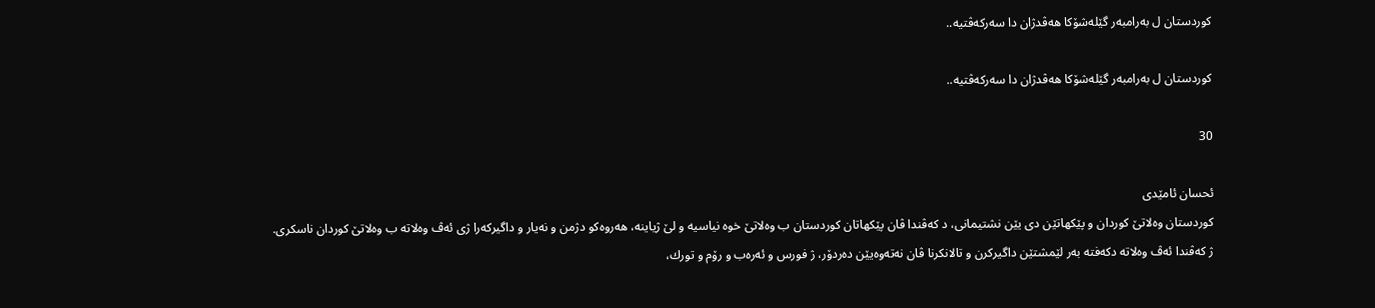كوردستان ل به‌رامبه‌ر گێله‌شۆكا هه‌ڤدژان دا سه‌ركه‌ڤتیه‌..

كوردستان ل به‌رامبه‌ر گێله‌شۆكا هه‌ڤدژان دا سه‌ركه‌ڤتیه‌..

30

ئحسان ئامێدی
كوردستان وه‌لاتێ كوردان و پێكهاتێن دی یێن نشتیمانی، د كه‌ڤندا ڤان پێكهاتان كوردستان ب وه‌لاتێ خوه‌ نیاسیه‌ و لێ ژیاینه‌، هه‌روه‌كو دژمن و نه‌یار و داگیركه‌را ژی ئه‌ڤ وه‌لاته‌ ب وه‌لاتێ كوردان ناسكری.
ژ كه‌ڤندا ئه‌ڤ وه‌لاته‌ دكه‌فته‌ به‌ر لێمشتێن داگیركرن و تالانكرنا ڤان نه‌ته‌وه‌یێن ده‌ردۆر، ژ فورس و ئه‌ره‌ب و رۆم و تورك،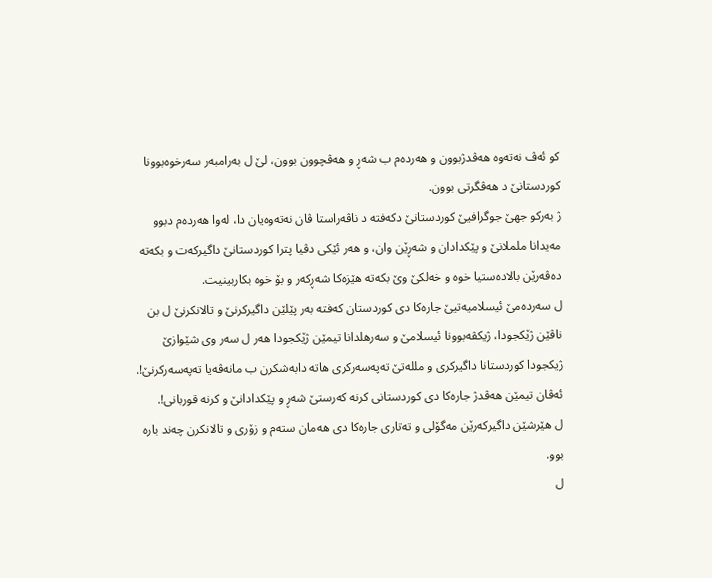كو ئه‌ڤ نه‌ته‌وه‌ هه‌ڤدژبوون و هه‌رده‌م ب شه‌ڕ و هه‌ڤچوون بوون، لێ ل به‌رامبه‌ر سه‌رخوه‌بوونا كوردستانێ د هه‌ڤگرتی بوون.
ژ به‌ركو جهێ جوگرافیێ كوردستانێ دكه‌فته‌ د ناڤه‌راستا ڤان نه‌ته‌وه‌یان دا، له‌وا هه‌رده‌م دبوو مه‌یدانا ململانێ و پێكدادان و شه‌ڕێن وان، و هه‌ر ئێكی دڤیا پترا كوردستانێ داگیركه‌ت و بكه‌ته‌ ده‌ڤه‌رێن بالاده‌ستیا خوه‌ و خه‌لكێ وێ بكه‌ته‌ هێزه‌كا شه‌ڕكه‌ر و بۆ خوه‌ بكاربینیت.
ل سه‌رده‌مێ ئیسلامیه‌تیێ جاره‌كا دی كوردستان كه‌فته‌ به‌ر پێلێن داگیركرنێ و تالانكرنێ ل بن ناڤێن ژێكجودا، ژیكڤه‌بوونا ئیسلامێ و سه‌رهلدانا تیمێن ژێكجودا هه‌ر ل سه‌ر وی شێوازێ ژیكجودا كوردستانا داگیركری و ملله‌تێ ته‌په‌سه‌ركری هاته‌ دابه‌شكرن ب مانه‌ڤه‌یا ته‌په‌سه‌ركرنێ!.
ئه‌ڤان تیمێن هه‌ڤدژ جاره‌كا دی كوردستانی كرنه‌ كه‌رستێ شه‌ڕ و پێكدادانێ و كرنه‌ قوربانی!.
ل هێرشێن داگیركه‌رێن مه‌گۆلی و ته‌تاری جاره‌كا دی هه‌مان سته‌م و زۆری و تالانكرن چه‌ند باره‌ بوو.
ل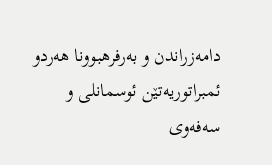دامه‌زراندن و به‌رفرهبوونا هه‌ردو ئمبراتوریه‌تێن ئوسمانلی و سه‌فه‌وی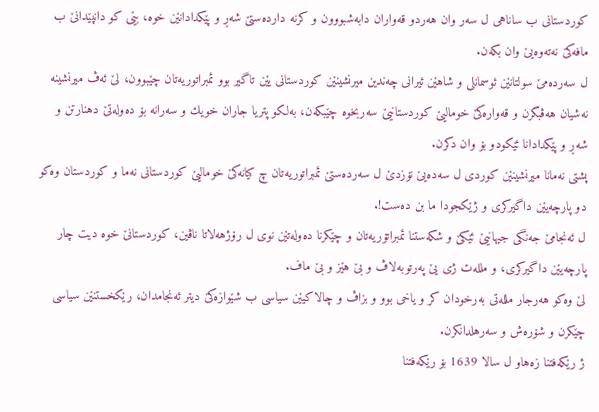كوردستانی ب ساناهی ل سه‌ر وان هه‌ردو قه‌واران دابه‌شبووون و كرنه‌ دارده‌ستێ شه‌ڕ و پێكدادانێن خوه‌، بێی كو دانپێدانێ ب مافه‌كێ نه‌ته‌وه‌یێ وان بكه‌ن.
ل سه‌رده‌مێ سولتانێن ئوسمانلی و شاهێن ئیرانی چه‌ندین میرنشینێن كوردستانی یێن تاگیر بوو ئمبراتوریه‌تان چێبوون، لێ ئه‌ڤ میرنشینه‌ نه‌شیان هه‌ڤبگرن و قه‌واره‌كێ خومالیێ كوردستانیێ سه‌ربخوه‌ چێبكه‌ن، به‌لكو پتریا جاران خویك و سه‌رانه‌ بۆ ده‌وله‌تێ دهنارتن و شه‌ڕ و پێكدادانا ئێكودو بۆ وان دكرن.
پشتی نه‌مانا میرنشینێن كوردی ل سه‌ده‌یێ نۆزدێ ل سه‌رده‌ستێ ئمبراتوریه‌تان چ كیانه‌كێ خومالیێ كوردستانی نه‌ما و كوردستان وه‌كو دو پارچه‌یێن داگیركری و ژێكجودا ما بن ده‌ست!.
ل ئه‌نجامێ جه‌نگی جیهانیێ ئێكێ و شكه‌ستنا ئمبراتۆریه‌تان و چێكرنا ده‌وله‌تێن نوی ل رۆژهه‌لاتا ناڤین، كوردستانێ خوه‌ دیت چار پارچه‌یێن داگیركری، و ملله‌ت ژی یێ په‌رتوبه‌لاڤ و بێ هێز و بێ ماف.
لێ وه‌كو هه‌رجار ملله‌تی به‌رخودان كر و یاخی بوو و بزاڤ و چالاكیێن سیاسی ب شێوازه‌كێ دیتر ئه‌نجامدان، رێكخستنێن سیاسی چێكرن و شۆره‌ش و سه‌رهلدانكرن.
ژ رێكه‌فتنا زه‌هاو ل سالا 1639 بۆ رێكه‌فتنا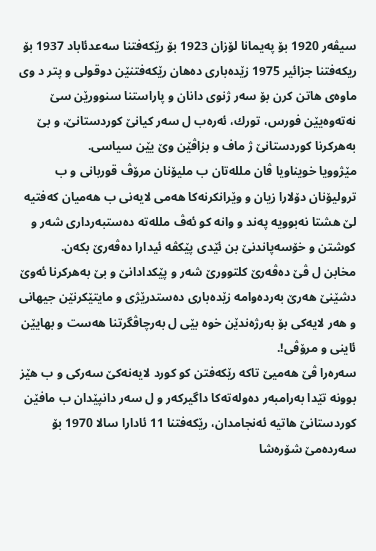سیڤه‌ر 1920 بۆ په‌یمانا لۆزان 1923 بۆ رێكه‌فتنا سه‌عدئاباد 1937 بۆ ریكه‌فتنا جزائیر 1975 زێده‌باری ده‌هان رێكه‌فتنێن دوقولی و پتر د وی ماوه‌ی هاتن كرن بۆ سه‌ر ژنوی دانان و پاراستنا سنوورێن سێ نه‌ته‌وه‌یێن فورس، تورك، ئه‌ره‌ب ل سه‌ر كیانێ كوردستانێ، و بێ به‌هركرنا كوردستانێ ژ ماف و بزاڤێن وێ یێن سیاسی.
مێژوویا خویناویا ڤان ملله‌تان ب ملیۆنان مرۆڤ قوربانی و ب ترولیۆنان دۆلارا زیان و وێرانكرنه‌كا هه‌می لایه‌نی ب هه‌میان كه‌فتیه‌ لێ هشتا نه‌بوویه‌ په‌ند و وانه‌ كو ئه‌ڤ ملله‌ته‌ ده‌ستبه‌رداری شه‌ر و كوشتن و خۆسه‌پاندنێ بن ئێدی پێكڤه‌ ئیدارا ده‌ڤه‌رێ بكه‌ن.
مخابن ل ڤێ ده‌ڤه‌رێ كلتوورێ شه‌ر و پێكدادانێ و بێ به‌هركرنا ئه‌وێ دشێنێ هه‌رێ به‌رده‌وامه‌ زێده‌باری ده‌ستدرێژی و مایتێكرنێن جیهانی و هه‌ر لایه‌كی بۆ به‌رژه‌ندێن خوه‌ بێی ل به‌رچاڤگرتنا هه‌ست و بهایێن ئاینی و مرۆڤی!.
سه‌ره‌را ڤێ هه‌میێ تاكه‌ رێكه‌فتن كو كورد لایه‌نه‌كێ سه‌ركی و ب هێز بوونه‌ تێدا به‌رامبه‌ر ده‌وله‌ته‌كا داگیركه‌ر و ل سه‌ر دانپێدان ب مافێن كوردستانێ هاتیه‌ ئه‌نجامدان، رێكه‌فتنا 11 ئادارا سالا 1970 بۆ سه‌رده‌مێ شۆره‌شا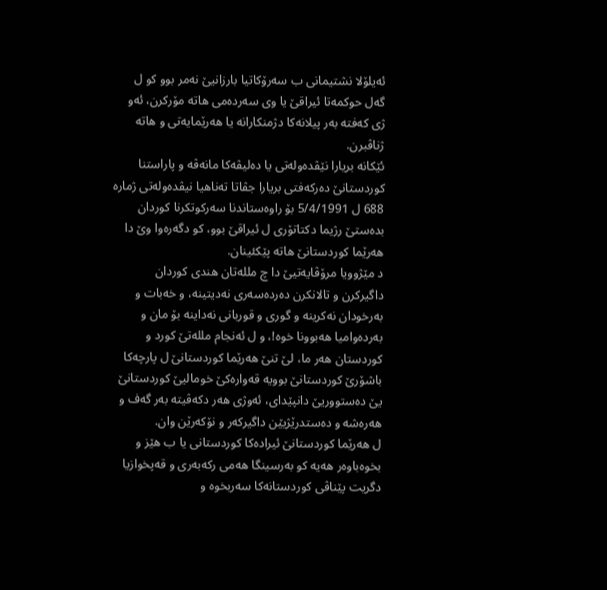ئه‌یلۆلا نشتیمانی ب سه‌رۆكاتیا بارزانیێ نه‌مر بوو كو ل گه‌ل حوكمه‌تا ئیراقێ یا وی سه‌رده‌می هاته‌ مۆركرن، ئه‌و ژی كه‌فته‌ به‌ر پیلانه‌كا دژمنكارانه‌ یا هه‌رێمایه‌تی و هاته‌ ژناڤبرن.
ئێكانه‌ بریارا نێڤده‌وله‌تی یا ده‌لیڤه‌كا مانه‌ڤه‌ و پاراستنا كوردستانێ ده‌ركه‌فتی بریارا جڤاتا ته‌ناهیا نیڤده‌وله‌تی ژماره‌ 688 ل 5/4/1991 بۆ راوه‌ستاندنا سه‌ركوتكرنا كوردان بده‌ستێ رژیما دكتاتۆری ل ئیراقێ بوو، كو دگه‌ره‌وا وێ دا هه‌رێما كوردستانێ هاته‌ پێكئینان.
د مێژوویا مرۆڤایه‌تیێ دا چ ملله‌تان هندی كوردان داگیركرن و تالانكرن ده‌رده‌سه‌ری نه‌دیتینه‌، و خه‌بات و به‌رخودان نه‌كرینه‌ و گوری و قوربانی نه‌داینه‌ بۆ مان و به‌رده‌وامیا هه‌بوونا خوه‌!، و ل ئه‌نجام ملله‌تێ كورد و كوردستان هه‌ر ما، لێ تنێ هه‌رێما كوردستانێ ل پارچه‌كا باشۆرێ كوردستانێ بوویه‌ قه‌واره‌كێ خومالیێ كوردستانێ یێ ده‌ستووریێ دانپێدای، ئه‌وژی هه‌ر دكه‌ڤیته‌ به‌ر گه‌ف و هه‌ره‌شه‌ و ده‌ستدرێژیێن داگیركه‌ر و نۆكه‌رێن وان.
ل هه‌رێما كوردستانێ ئیراده‌كا كوردستانی یا ب هێز و بخوه‌باوه‌ر هه‌یه‌ كو به‌رسینگا هه‌می ركه‌به‌ری و قه‌پخوازیا دگریت پێناڤی كوردستانه‌كا سه‌ربخوه‌ و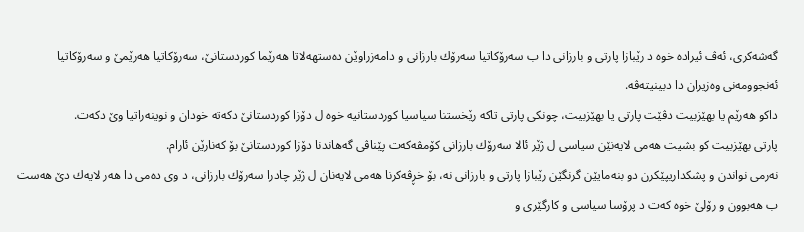گه‌شه‌كری، ئه‌ڤ ئیراده‌ خوه‌ د رێبازا پارتی و بارزانی دا ب سه‌رۆكاتیا سه‌رۆك بارزانی و دامه‌زراوێن ده‌ستهه‌لاتا هه‌رێما كوردستانێ، سه‌رۆكاتیا هه‌رێمێ و سه‌رۆكاتیا ئه‌نجوومه‌نی وه‌زیران دا دبینیته‌ڤه‌.
داكو هه‌رێم یا بهێزبیت دڤێت پارتی یا بهێزبیت، چونكی پارتی تاكه‌ رێخستنا سیاسیا كوردستانیه‌ خوه‌ ل دۆزا كوردستانێ دكه‌ته‌ خودان و نوینه‌راتیا وێ دكه‌ت.
پارتی بهێزبیت كو بشیت هه‌می لایه‌نێن سیاسی ل ژێر ئالا سه‌رۆك بارزانی كۆمڤه‌كه‌ت پێناڤی گه‌هاندنا دۆزا كوردستانێ بۆ كه‌نارێن ئارام.
نه‌رمی نواندن و پشكداریپێكرن دو بنه‌مایێن گرنگێن رێبازا پارتی و بارزانی نه‌، بۆ خڕڤه‌كرنا هه‌می لایه‌نان ل ژێر چادرا سه‌رۆك بارزانی، د وی ده‌می دا هه‌ر لایه‌ك دێ هه‌ست ب هه‌بوون و رۆلێ خوه‌ كه‌ت د پرۆسا سیاسی و كارگێری و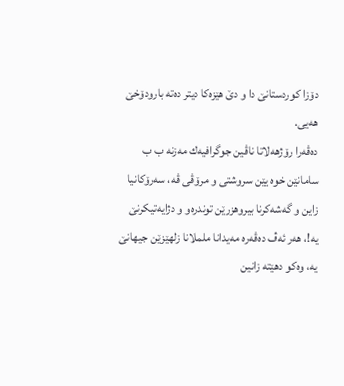دۆزا كوردستانێ دا و دێ هێزه‌كا دیتر ده‌ته‌ بارودۆخێ هه‌یی.
ده‌ڤه‌را رۆژهه‌لاتا ناڤین جوگرافیه‌ك مه‌زنه‌ ب ب سامانێن خوه‌ یێن سروشتی و مرۆڤی ڤه‌، سه‌رۆكانیا زاین و گه‌شه‌كرنا بیروهزرێن توندره‌و و دژایه‌تیكرنێ یه‌!، هه‌ر ئه‌ڤ ده‌ڤه‌ره‌ مه‌یدانا ململانا زلهێزێن جیهانێ یه‌، وه‌كو دهێته‌ زانین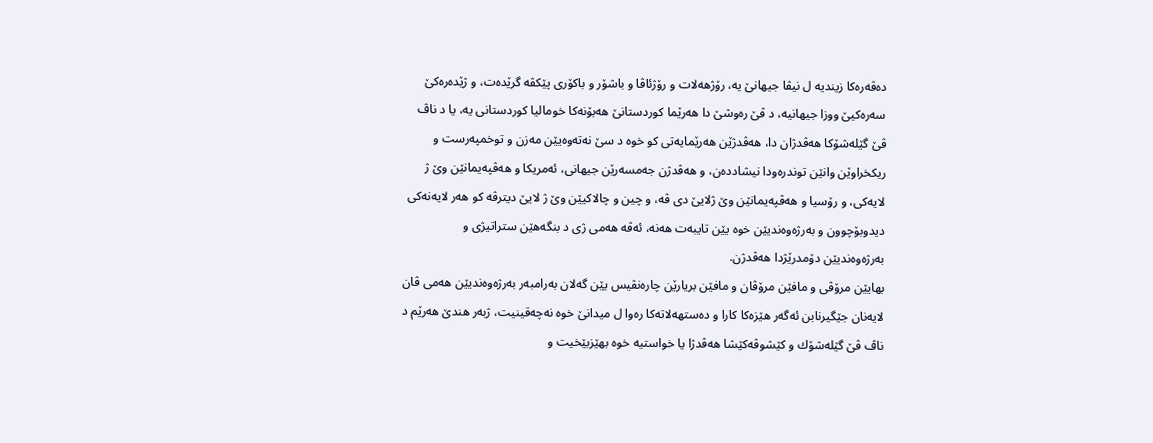ده‌ڤه‌ره‌كا زیندیه‌ ل نیڤا جیهانێ یه‌، رۆژهه‌لات و رۆژئاڤا و باشۆر و باكۆری پێكڤه‌ گرێده‌ت، و ژێده‌ره‌كێ سه‌ره‌كیێ ووزا جیهانیه‌، د ڤێ ره‌وشێ دا هه‌رێما كوردستانێ هه‌بۆنه‌كا خومالیا كوردستانی یه‌، یا د ناڤ ڤێ گێله‌شۆكا هه‌ڤدژان دا، هه‌ڤدژێن هه‌رێمایه‌تی كو خوه‌ د سێ نه‌ته‌وه‌یێن مه‌زن و توخمپه‌رست و ریكخراوێن وانێن توندره‌ودا نیشادده‌ن، و هه‌ڤدژن جه‌مسه‌رێن جیهانی، ئه‌مریكا و هه‌ڤپه‌یمانێن وێ ژ لایه‌كی، و رۆسیا و هه‌ڤپه‌یمانێن وێ ژلایێ دی ڤه‌، و چین و چالاكیێن وێ ژ لایێ دیترڤه‌ كو هه‌ر لایه‌نه‌كی دیدوبۆچوون و به‌رژه‌وه‌ندیێن خوه‌ یێن تایبه‌ت هه‌نه‌، ئه‌ڤه‌ هه‌می ژی د بنگه‌هێن ستراتیژی و به‌رژه‌وه‌ندیێن دۆمدرێژدا هه‌ڤدژن.
بهایێن مرۆڤی و مافێن مرۆڤان و مافێن بریارێن چاره‌نڤیس یێن گه‌لان به‌رامبه‌ر به‌رژه‌وه‌ندیێن هه‌می ڤان لایه‌نان جێگیرنابن ئه‌گه‌ر هێزه‌كا كارا و ده‌ستهه‌لاته‌كا ره‌وا ل میدانێ خوه‌ نه‌چه‌قینیت، ژبه‌ر هندێ هه‌رێم د ناڤ ڤێ گێله‌شۆك و كێشوڤه‌كێشا هه‌ڤدژا یا خواستیه‌ خوه‌ بهێزبێخیت و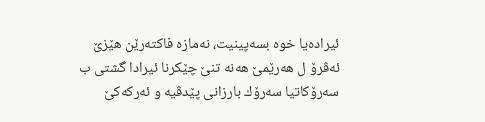ئیراده‌یا خوه‌ بسه‌پینیت، نه‌مازه‌ فاكته‌رێن هێزێ ئه‌ڤرۆ ل هه‌رێمێ هه‌نه‌ تنێ چێكرنا ئیرادا گشتی ب سه‌رۆكاتیا سه‌رۆك بارزانی پێدڤیه‌ و ئه‌ركه‌كێ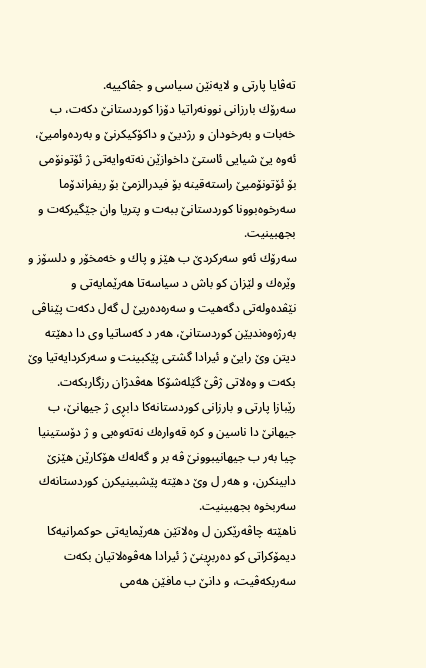ته‌ڤایا پارتی و لایه‌نێن سیاسی و جڤاكییه‌.
سه‌رۆك بارزانی نوونه‌راتیا دۆزا كوردستانێ دكه‌ت، ب خه‌بات و به‌رخودان و رژدیێ و داكۆكیكرنێ و به‌رده‌وامیێ، ئه‌وه‌ یێ شیایی ئاستێ داخوازێن نه‌ته‌وایه‌تی ژ ئۆتونۆمی بۆ ئۆتونۆمیێ راسته‌قینه‌ بۆ فیدرالزمێ بۆ ریفراندۆما سه‌رخوه‌بوونا كوردستانێ ببه‌ت و پتریا وان جێگیركه‌ت و بجهبینیت.
سه‌رۆك ئه‌و سه‌ركردێ ب هێز و پاك و خه‌مخۆر و دلسۆز و وێره‌ك و لێزان كو باش د سیاسه‌تا هه‌رێمایه‌تی و نێڤده‌وله‌تی دگه‌هیت و سه‌ره‌ده‌ریێ ل گه‌ل دكه‌ت پێناڤی به‌رژه‌وه‌ندیێن كوردستانێ، هه‌ر د كه‌ساتیا وی دا دهێته‌ دیتن وێ رایێ و ئیرادا گشتی پێكبینت و سه‌ركردایه‌تیا وێ بكه‌ت و وه‌لاتی ژڤێ گێله‌شۆكا هه‌ڤدژان رزگاربكه‌ت.
رێبازا پارتی و بارزانی كوردستانه‌كا دابڕی ژ جیهانێ، ب جیهانێ دا ناسین و كره‌ قه‌واره‌ك نه‌ته‌وه‌یی و ژ دۆستینیا چیا به‌ر ب جیهانیبوونێ ڤه‌ بر و گه‌له‌ك هۆكارێن هێزێ دابینكرن، و هه‌ر ل وێ دهێته‌ پێشبینیكرن كوردستانه‌ك سه‌ربخوه‌ بجهبینیت.
ناهێته‌ چاڤه‌رێكرن ل وه‌لاتێن هه‌رێمایه‌تی حوكمرانیه‌كا دیمۆكراتی كو ده‌ربڕینێ ژ ئیرادا هه‌ڤوه‌لاتیان بكه‌ت سه‌ربكه‌ڤیت، و دانێ ب مافێن هه‌می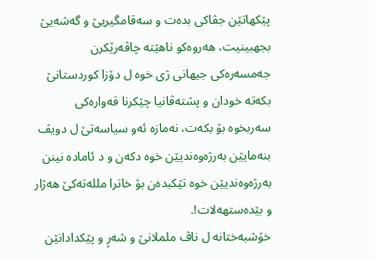پێكهاتێن جڤاكی بده‌ت و سه‌قامگیریێ و گه‌شه‌یێ بجهبینیت، هه‌روه‌كو ناهێته‌ چاڤه‌رێكرن جه‌مسه‌ره‌كی جیهانی ژی خوه‌ ل دۆزا كوردستانێ بكه‌ته‌ خودان و پشته‌ڤانیا چێكرنا قه‌واره‌كی سه‌ربخوه‌ بۆ بكه‌ت، نه‌مازه‌ ئه‌و سیاسه‌تێ ل دویڤ بنه‌مایێن به‌رژه‌وه‌ندیێن خوه‌ دكه‌ن و د ئاماده‌ نینن به‌رژه‌وه‌ندیێن خوه‌ تێكبده‌ن بۆ خاترا ملله‌ته‌كێ هه‌ژار و بێده‌ستهه‌لات!.
خۆشبه‌ختانه‌ ل ناڤ ململانێ و شه‌ڕ و پێكدادانێن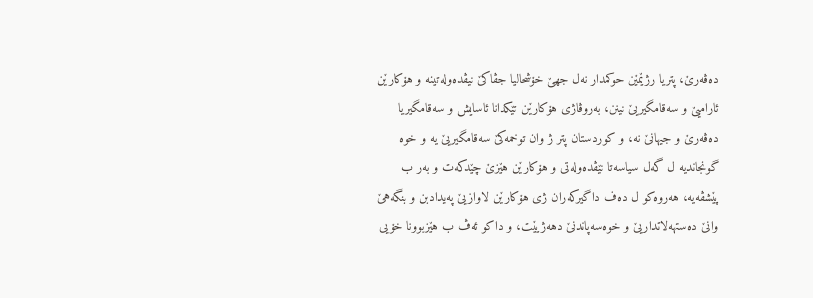ده‌ڤه‌رێ، پتریا رژێمێن حوكمدار نه‌ل جهێ خۆشحالیا جڤاكێ نیڤده‌وله‌تینه‌ و هۆكارێن ئارامیێ و سه‌قامگیریێ نینن، به‌روڤاژی هۆكارێن تێكدانا ئاسایش و سه‌قامگیریا ده‌ڤه‌رێ و جیهانێ نه‌، و كوردستان پتر ژ وان توخمه‌كێ سه‌قامگیریێ یه‌ و خوه‌ گونجاندیه‌ ل گه‌ل سیاسه‌تا نێڤده‌وله‌تی و هۆكارێن هێزێ چێدكه‌ت و به‌ر ب پێشڤه‌یه‌، هه‌روه‌كو ل ده‌ف داگیركه‌ران ژی هۆكارێن لاوازیێ په‌یدادبن و بنگه‌هێ وانێ ده‌ستهه‌لاتداریێ و خوه‌سه‌پاندنێ دهه‌ژیێت، و داكو ئه‌ڤ ب هێزبوونا خۆیی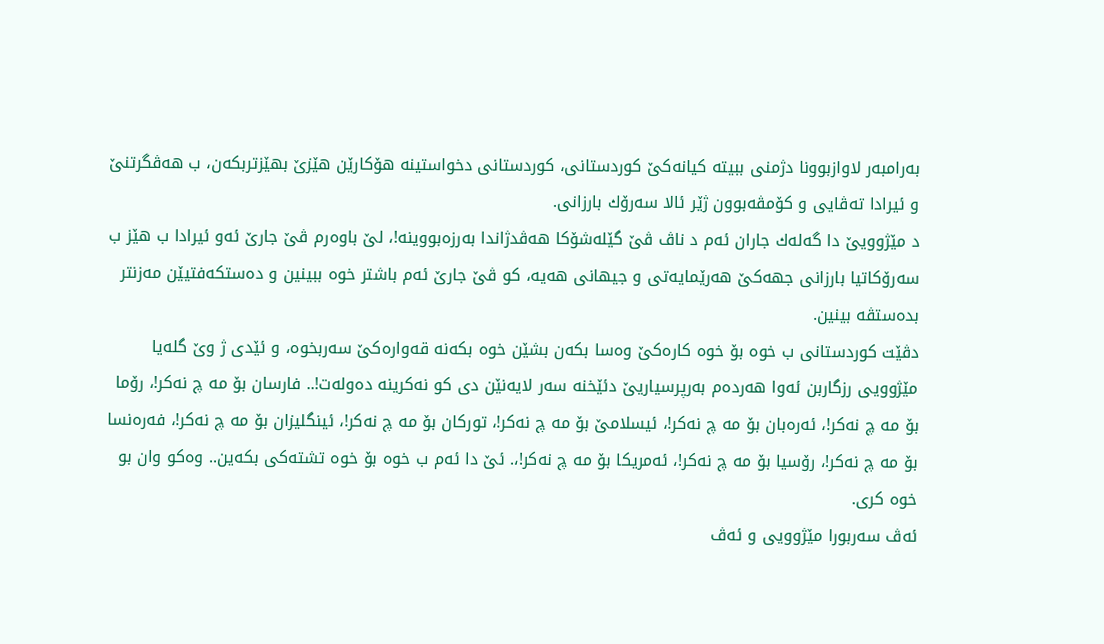به‌رامبه‌ر لاوازبوونا دژمنی ببیته‌ كیانه‌كێ كوردستانی، كوردستانی دخواستینه‌ هۆكارێن هێزێ بهێزتربكه‌ن، ب هه‌ڤگرتنێ و ئیرادا ته‌ڤایی و كۆمڤه‌بوون ژێر ئالا سه‌رۆك بارزانی.
د مێژوویێ دا گه‌له‌ك جاران ئه‌م د ناڤ ڤێ گێله‌شۆكا هه‌ڤدژاندا به‌رزه‌بووینه‌!، لێ باوه‌رم ڤێ جارێ ئه‌و ئیرادا ب هێز ب سه‌رۆكاتیا بارزانی جهه‌كێ هه‌رێمایه‌تی و جیهانی هه‌یه‌، كو ڤێ جارێ ئه‌م باشتر خوه‌ ببینین و ده‌ستكه‌فتیێن مه‌زنتر بده‌ستڤه‌ بینین.
دڤێت كوردستانی ب خوه‌ بۆ خوه‌ كاره‌كێ وه‌سا بكه‌ن بشێن خوه‌ بكه‌نه‌ قه‌واره‌كێ سه‌ربخوه‌، و ئێدی ژ وێ گله‌یا مێژوویی رزگاربن ئه‌وا هه‌رده‌م به‌رپرسیاریێ دئێخنه‌ سه‌ر لایه‌نێن دی كو نه‌كرینه‌ ده‌وله‌ت!.. فارسان بۆ مه‌ چ نه‌كر!، رۆما بۆ مه‌ چ نه‌كر!، ئه‌ره‌بان بۆ مه‌ چ نه‌كر!، ئیسلامێ بۆ مه‌ چ نه‌كر!، توركان بۆ مه‌ چ نه‌كر!، ئینگلیزان بۆ مه‌ چ نه‌كر!، فه‌ره‌نسا بۆ مه‌ چ نه‌كر!، رۆسیا بۆ مه‌ چ نه‌كر!، ئه‌مریكا بۆ مه‌ چ نه‌كر!،. ئێ دا ئه‌م ب خوه‌ بۆ خوه‌ تشته‌كی بكه‌ین.. وه‌كو وان بو خوه‌ كری.
ئه‌ڤ سه‌ربورا مێژوویی و ئه‌ڤ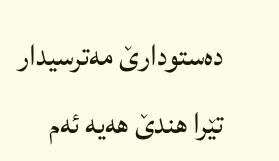ده‌ستودارێ مه‌ترسیدار تێرا هندێ هه‌یه‌ ئه‌م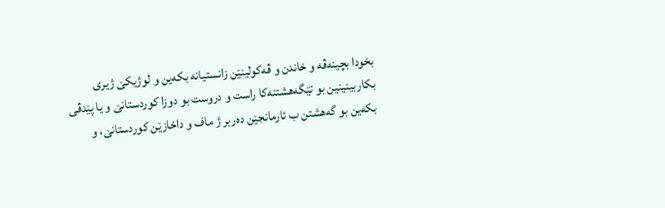بخودا بچینه‌ڤه‌ و خاندن و ڤه‌كولینێن زانستیانه‌ بكه‌ین و لوژیكێ ژیری بكاربینینین بو تێگه‌هشتنه‌كا راست و دروست بو دوزا كوردستانێ و یا پێدڤی بكه‌ین بو گه‌هشتن ب ئارمانجێن ده‌ربر ژ ماف و داخازێن كوردستانێ، و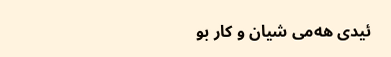ئیدی هه‌می شیان و كار بو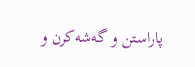پاراستن و گه‌شه‌كرن و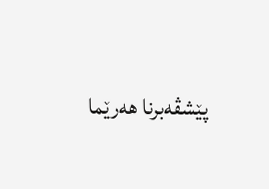پێشڤه‌برنا هه‌رێما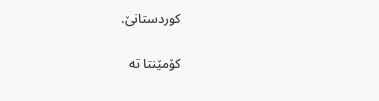كوردستانێ.

کۆمێنتا تە